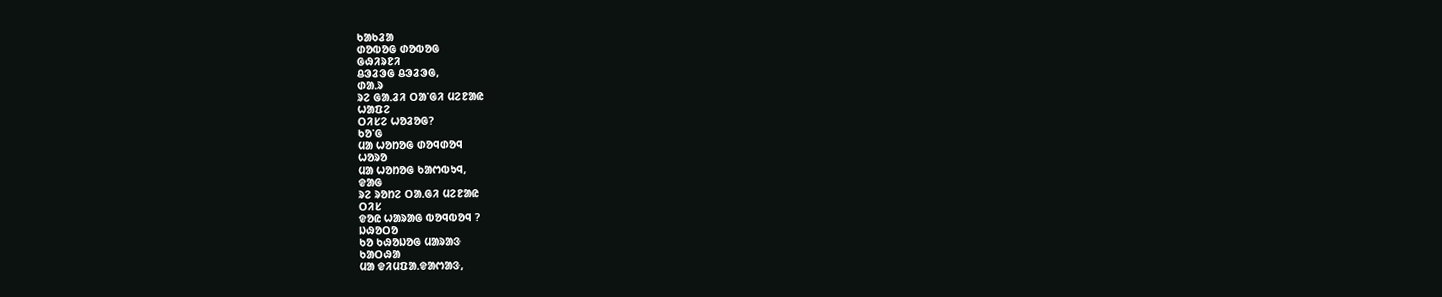ᱠᱟᱠᱲᱟ
ᱰᱚᱵᱚᱜ ᱰᱚᱵᱚᱜ
ᱜᱷᱤᱨᱱᱤ
ᱪᱳᱲᱳᱜ ᱪᱳᱲᱳᱜ,
ᱰᱟᱹᱨ
ᱨᱮ ᱜᱟᱹᱲᱤ ᱛᱟᱸᱜᱤ ᱢᱮᱱᱟᱭ
ᱦᱟᱯᱮ
ᱛᱤᱥᱮ ᱦᱚᱲᱚᱜ?
ᱠᱚᱸᱜ
ᱢᱟ ᱦᱚᱴᱚᱜ ᱰᱚᱧᱰᱚᱧ
ᱦᱚᱨᱚ
ᱢᱟ ᱦᱚᱴᱚᱜ ᱠᱟᱬᱵᱩᱧ,
ᱫᱟᱜ
ᱨᱮ ᱨᱚᱴᱮ ᱛᱟᱹᱜᱤ ᱢᱮᱱᱟᱭ
ᱛᱤᱥ
ᱫᱚᱭ ᱦᱟᱨᱟᱜ ᱵᱚᱧᱵᱚᱧ ?
ᱡᱷᱚᱛᱚ
ᱠᱚ ᱠᱷᱚᱡᱚᱜ ᱢᱟᱨᱟᱝ
ᱠᱟᱛᱷᱟ
ᱢᱟ ᱫᱤᱢᱯᱟᱹᱫᱟᱬᱟᱝ,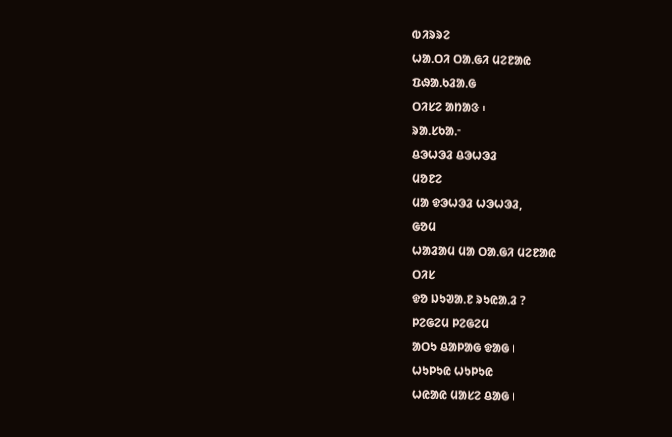ᱵᱤᱨᱨᱮ
ᱦᱟᱹᱛᱤ ᱛᱟᱹᱜᱤ ᱢᱮᱱᱟᱭ
ᱯᱷᱟᱹᱠᱲᱟᱹᱜ
ᱛᱤᱥᱮ ᱟᱴᱟᱝ ᱾
ᱨᱟᱹᱥᱠᱟᱹᱼ
ᱪᱳᱦᱳᱲ ᱪᱳᱦᱳᱲ
ᱢᱚᱱᱮ
ᱢᱟ ᱫᱳᱦᱳᱲ ᱦᱳᱦᱳᱲ,
ᱜᱚᱢ
ᱦᱟᱲᱟᱢ ᱢᱟ ᱛᱟᱹᱜᱤ ᱢᱮᱱᱟᱭ
ᱛᱤᱥ
ᱫᱚ ᱡᱩᱣᱟᱹᱱ ᱨᱩᱭᱟᱹᱲ ?
ᱞᱮᱜᱮᱢ ᱞᱮᱜᱮᱢ
ᱟᱛᱩ ᱪᱟᱞᱟᱜ ᱫᱟᱜ ।
ᱦᱩᱞᱩᱭ ᱦᱩᱞᱩᱭ
ᱦᱭᱟᱭ ᱢᱟᱥᱮ ᱪᱟᱜ ।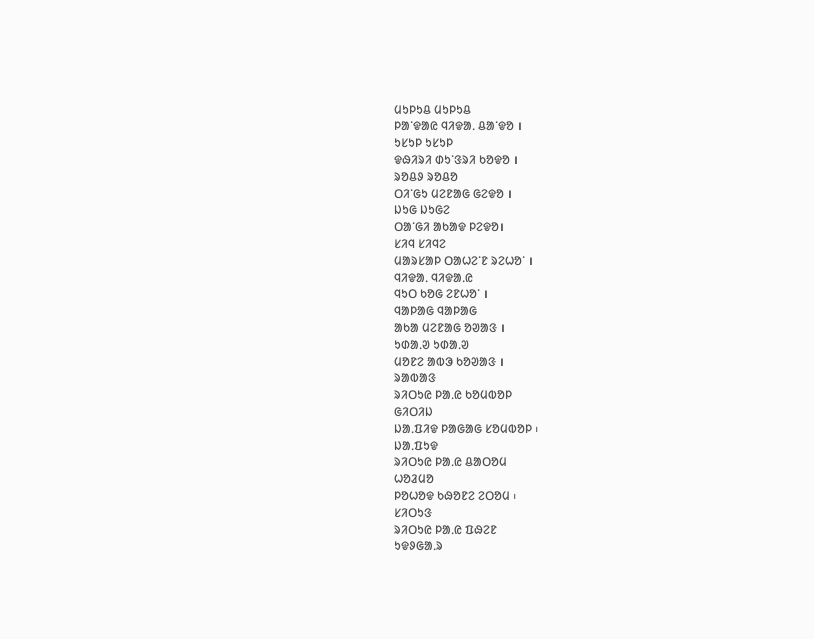ᱢᱩᱞᱩᱪ ᱢᱩᱞᱩᱪ
ᱞᱟᱸᱫᱟᱭ ᱧᱤᱫᱟᱹ ᱪᱟᱸᱫᱚ ।
ᱩᱥᱩᱞ ᱩᱥᱩᱞ
ᱫᱷᱤᱨᱤ ᱰᱩᱸᱝᱨᱤ ᱠᱚᱫᱚ ।
ᱨᱚᱪᱽ ᱨᱚᱪᱚ
ᱛᱤᱸᱜᱩ ᱢᱮᱱᱟᱜ ᱜᱮᱫᱚ ।
ᱡᱩᱜ ᱡᱩᱜᱮ
ᱛᱟᱸᱜᱤ ᱟᱠᱟᱫ ᱞᱮᱫᱚ।
ᱥᱤᱧ ᱥᱤᱧᱮ
ᱢᱟᱨᱥᱟᱞ ᱛᱟᱦᱮᱸᱱ ᱨᱮᱦᱚᱸ ।
ᱧᱤᱫᱟᱹ ᱧᱤᱫᱟᱹᱭ
ᱧᱩᱛ ᱠᱚᱜ ᱮᱱᱦᱚᱸ ।
ᱧᱟᱞᱟᱜ ᱧᱟᱞᱟᱜ
ᱟᱠᱟ ᱢᱮᱱᱟᱜ ᱚᱣᱟᱝ ।
ᱩᱰᱟᱹᱣ ᱩᱰᱟᱹᱣ
ᱢᱚᱱᱮ ᱟᱵᱳ ᱠᱚᱣᱟᱝ ।
ᱨᱟᱵᱟᱝ
ᱨᱤᱛᱩᱭ ᱞᱟᱹᱭ ᱠᱚᱢᱵᱚᱞ
ᱜᱤᱛᱤᱡ
ᱡᱟᱹᱯᱤᱫ ᱞᱟᱜᱟᱜ ᱥᱚᱢᱵᱚᱞ ᱾
ᱡᱟᱹᱯᱩᱫ
ᱨᱤᱛᱩᱭ ᱞᱟᱹᱭ ᱪᱟᱛᱚᱢ
ᱦᱚᱲᱢᱚ
ᱞᱚᱦᱚᱫ ᱠᱷᱚᱱᱮ ᱮᱛᱚᱢ ᱾
ᱥᱤᱛᱩᱝ
ᱨᱤᱛᱩᱭ ᱞᱟᱹᱭ ᱯᱷᱮᱱ
ᱩᱫᱽᱜᱟᱹᱨ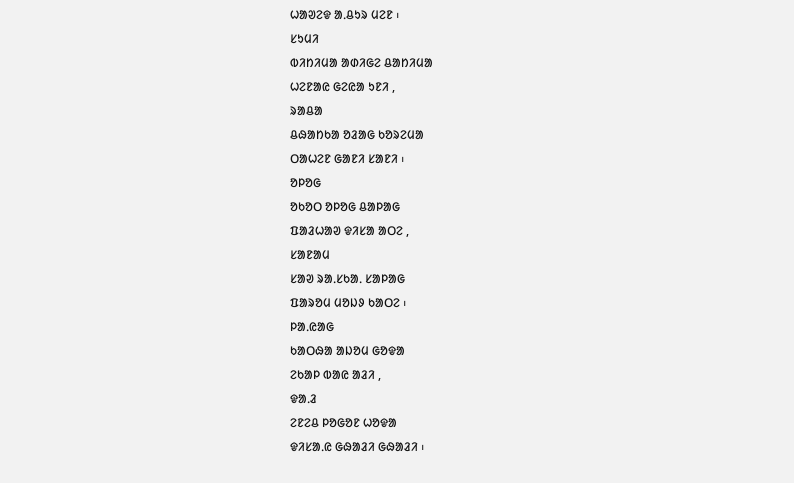ᱦᱟᱣᱮᱫ ᱟᱹᱪᱩᱨ ᱢᱮᱱ ᱾
ᱥᱩᱢᱤ
ᱵᱤᱴᱤᱢᱟ ᱟᱰᱤᱜᱮ ᱪᱟᱴᱤᱢᱟ
ᱦᱮᱱᱟᱭ ᱜᱮᱭᱟ ᱩᱱᱤ ,
ᱨᱟᱪᱟ
ᱪᱷᱟᱴᱠᱟ ᱚᱲᱟᱜ ᱠᱚᱨᱮᱢᱟ
ᱛᱟᱦᱮᱱ ᱜᱟᱱᱤ ᱥᱟᱱᱤ ᱾
ᱚᱞᱚᱜ
ᱚᱠᱚᱛ ᱚᱞᱚᱜ ᱪᱟᱞᱟᱜ
ᱯᱟᱲᱦᱟᱣ ᱫᱤᱥᱟ ᱟᱛᱮ ,
ᱥᱟᱱᱟᱢ
ᱥᱟᱣ ᱨᱟᱹᱥᱠᱟᱹ ᱥᱟᱞᱟᱜ
ᱯᱟᱨᱚᱢ ᱢᱚᱡᱽ ᱠᱟᱛᱮ ᱾
ᱞᱟᱹᱭᱟᱜ
ᱠᱟᱛᱷᱟ ᱟᱡᱚᱢ ᱜᱚᱫᱟ
ᱮᱠᱟᱞ ᱵᱟᱭ ᱟᱲᱤ ,
ᱫᱟᱹᱲ
ᱮᱱᱮᱪ ᱞᱚᱜᱚᱱ ᱦᱚᱫᱟ
ᱫᱤᱥᱟᱹᱭ ᱜᱷᱟᱲᱤ ᱜᱷᱟᱲᱤ ᱾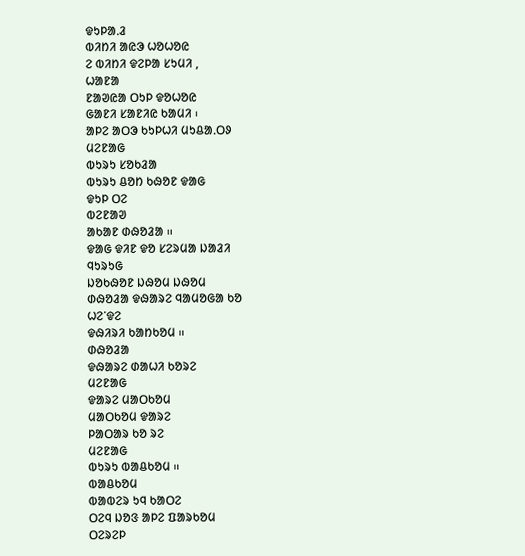ᱫᱩᱞᱟᱹᱲ
ᱵᱤᱴᱤ ᱟᱭᱳ ᱦᱚᱦᱚᱭ
ᱮ ᱵᱤᱴᱤ ᱫᱮᱞᱟ ᱥᱩᱢᱤ ,
ᱦᱟᱱᱟ
ᱱᱟᱣᱭᱟ ᱛᱩᱞ ᱫᱚᱦᱚᱭ
ᱜᱟᱱᱤ ᱥᱟᱱᱤᱭ ᱠᱟᱢᱤ ᱾
ᱟᱞᱮ ᱟᱛᱳ ᱠᱩᱞᱦᱤ ᱢᱩᱪᱟᱹᱛᱽ
ᱢᱮᱱᱟᱜ
ᱵᱩᱨᱩ ᱥᱚᱠᱲᱟ
ᱵᱩᱨᱩ ᱪᱚᱴ ᱠᱷᱚᱱ ᱫᱟᱜ
ᱫᱩᱞ ᱛᱮ
ᱵᱮᱱᱟᱣ
ᱟᱠᱟᱱ ᱰᱷᱚᱲᱟ ᱿
ᱫᱟᱜ ᱫᱤᱱ ᱫᱚ ᱥᱮᱨᱢᱟ ᱡᱟᱲᱤ
ᱧᱩᱨᱩᱜ
ᱡᱚᱠᱷᱚᱱ ᱡᱷᱚᱢ ᱡᱷᱚᱢ
ᱰᱷᱚᱲᱟ ᱫᱷᱟᱨᱮ ᱧᱟᱢᱚᱜᱟ ᱠᱚ
ᱦᱮᱸᱫᱮ
ᱫᱷᱤᱨᱤ ᱠᱟᱴᱠᱚᱢ ᱿
ᱰᱷᱚᱲᱟ
ᱫᱷᱟᱨᱮ ᱰᱟᱦᱤ ᱠᱚᱨᱮ
ᱢᱮᱱᱟᱜ
ᱫᱟᱨᱮ ᱢᱟᱛᱠᱚᱢ
ᱢᱟᱛᱠᱚᱢ ᱫᱟᱨᱮ
ᱞᱟᱛᱟᱨ ᱠᱚ ᱨᱮ
ᱢᱮᱱᱟᱜ
ᱵᱩᱨᱩ ᱵᱟᱪᱠᱚᱢ ᱿
ᱵᱟᱪᱠᱚᱢ
ᱵᱟᱵᱮᱨ ᱩᱧ ᱠᱟᱛᱮ
ᱛᱮᱧ ᱡᱚᱝ ᱟᱞᱮ ᱯᱟᱨᱠᱚᱢ
ᱛᱮᱨᱮᱞ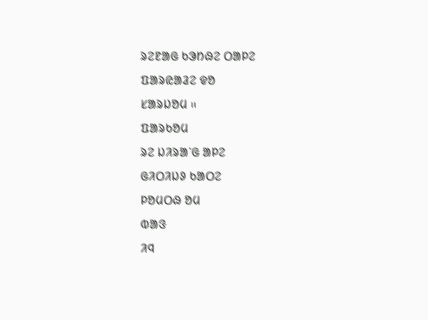ᱨᱮᱱᱟᱜ ᱠᱳᱴᱷᱮ ᱛᱟᱞᱮ
ᱯᱟᱨᱭᱟᱲᱮ ᱫᱚ
ᱥᱟᱨᱡᱚᱢ ᱿
ᱯᱟᱨᱠᱚᱢ
ᱨᱮ ᱡᱤᱨᱟᱸᱜ ᱟᱞᱮ
ᱜᱤᱛᱤᱡᱽ ᱠᱟᱛᱮ
ᱞᱚᱢᱛᱷ ᱚᱢ
ᱵᱟᱝ
ᱤᱧ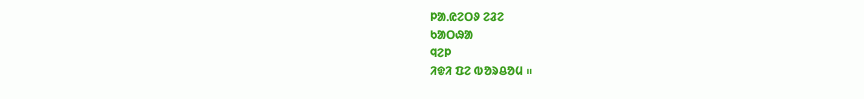ᱞᱟᱹᱭᱮᱛᱽ ᱮᱲᱮ
ᱠᱟᱛᱷᱟ
ᱧᱮᱞ
ᱤᱫᱤ ᱯᱮ ᱵᱚᱨᱪᱚᱢ ᱿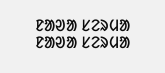ᱱᱟᱣᱟ ᱥᱮᱨᱢᱟ ᱱᱟᱣᱟ ᱥᱮᱨᱢᱟ